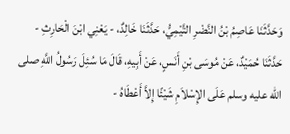وَحَدَّثَنَا عَاصِمُ بْنُ النَّضْرِ التَّيْمِيُّ، حَدَّثَنَا خَالِدٌ، - يَعْنِي ابْنَ الْحَارِثِ - حَدَّثَنَا حُمَيْدٌ، عَنْ مُوسَى بْنِ أَنَسٍ، عَنْ أَبِيهِ، قَالَ مَا سُئِلَ رَسُولُ اللَّهِ صلى الله عليه وسلم عَلَى الإِسْلاَمِ شَيْئًا إِلاَّ أَعْطَاهُ -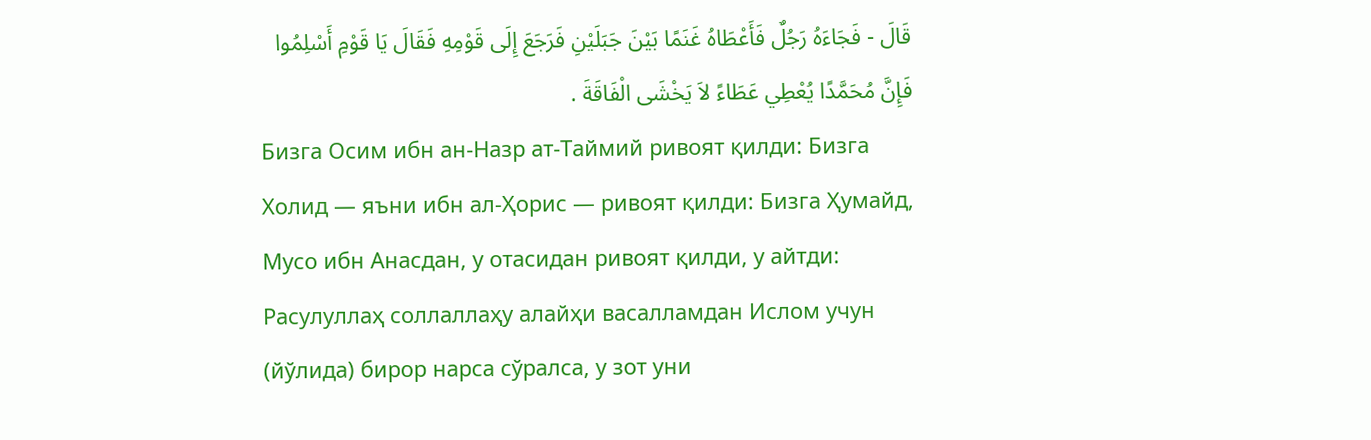قَالَ - فَجَاءَهُ رَجُلٌ فَأَعْطَاهُ غَنَمًا بَيْنَ جَبَلَيْنِ فَرَجَعَ إِلَى قَوْمِهِ فَقَالَ يَا قَوْمِ أَسْلِمُوا فَإِنَّ مُحَمَّدًا يُعْطِي عَطَاءً لاَ يَخْشَى الْفَاقَةَ .
Бизга Осим ибн ан-Назр ат-Таймий ривоят қилди: Бизга Холид — яъни ибн ал-Ҳорис — ривоят қилди: Бизга Ҳумайд, Мусо ибн Анасдан, у отасидан ривоят қилди, у айтди: Расулуллаҳ соллаллаҳу алайҳи васалламдан Ислом учун (йўлида) бирор нарса сўралса, у зот уни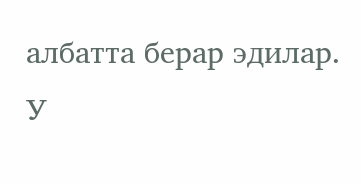албатта берар эдилар. У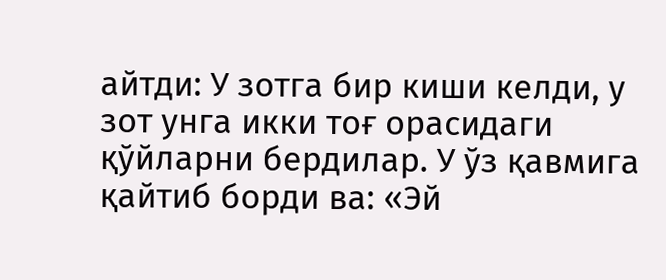айтди: У зотга бир киши келди, у зот унга икки тоғ орасидаги қўйларни бердилар. У ўз қавмига қайтиб борди ва: «Эй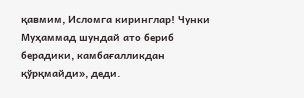қавмим, Исломга киринглар! Чунки Муҳаммад шундай ато бериб берадики, камбағалликдан қўрқмайди», деди.